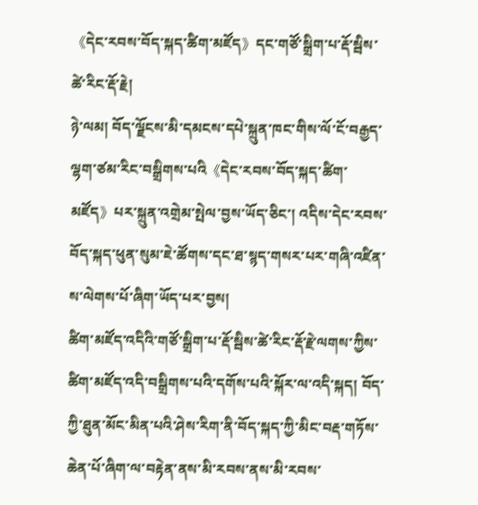《དེང་རབས་བོད་སྐད་ཚིག་མཛོད》དང་གཙོ་སྒྲིག་པ་རྡོ་སྦིས་ཚེ་རིང་རྡོ་རྗེ།
ཉེ་ལམ། བོད་ལྗོངས་མི་དམངས་དཔེ་སྐྲུན་ཁང་གིས་ལོ་ངོ་བརྒྱད་ལྷག་ཙམ་རིང་བསྒྲིགས་པའི《དེང་རབས་བོད་སྐད་ཚིག་མཛོད》པར་སྐྲུན་འགྲེམ་སྤེལ་བྱས་ཡོད་ཅིང་། འདིས་དེང་རབས་བོད་སྐད་ཕུན་སུམ་ཇེ་ཚོགས་དང་ཐ་སྙད་གསར་པར་གཞི་འཛིན་ས་ལེགས་པོ་ཞིག་ཡོད་པར་བྱས།
ཚིག་མཛོད་འདིའི་གཙོ་སྒྲིག་པ་རྡོ་སྦིས་ཚེ་རིང་རྡོ་རྗེ་ལགས་ཀྱིས་ཚིག་མཛོད་འདི་བསྒྲིགས་པའི་དགོས་པའི་སྐོར་ལ་འདི་སྐད། བོད་ཀྱི་ཐུན་མོང་མིན་པའི་ཤེས་རིག་ནི་བོད་སྐད་ཀྱི་མིང་བརྡ་གཏོས་ཆེན་པོ་ཞིག་ལ་བརྟེན་ནས་མི་རབས་ནས་མི་རབས་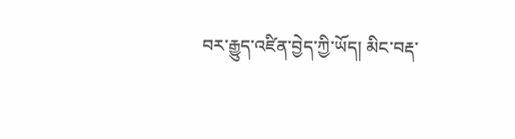བར་རྒྱུད་འཛིན་བྱེད་ཀྱི་ཡོད། མིང་བརྡ་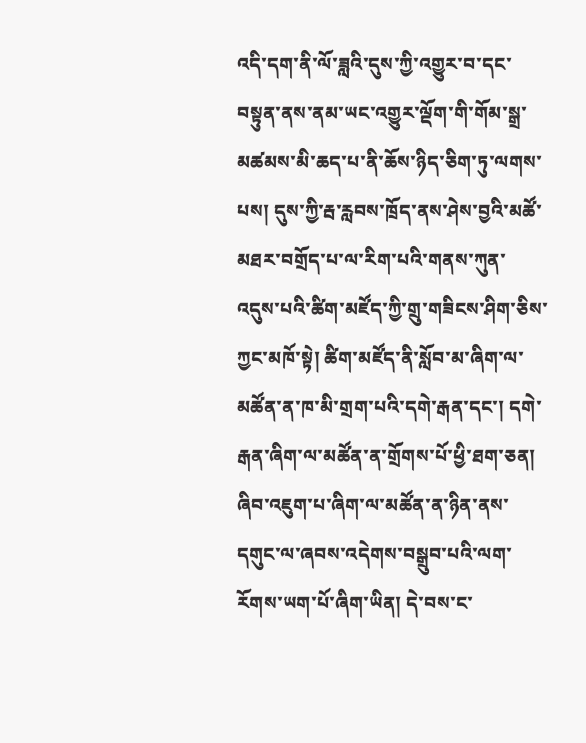འདི་དག་ནི་ལོ་ཟླའི་དུས་ཀྱི་འགྱུར་བ་དང་བསྟུན་ནས་ནམ་ཡང་འགྱུར་ལྡོག་གི་གོམ་སྒྲ་མཚམས་མི་ཆད་པ་ནི་ཆོས་ཉིད་ཅིག་ཏུ་ལགས་པས། དུས་ཀྱི་རྦ་རླབས་ཁྲོད་ནས་ཤེས་བྱའི་མཚོ་མཐར་བགྲོད་པ་ལ་རིག་པའི་གནས་ཀུན་འདུས་པའི་ཚིག་མཛོད་ཀྱི་གྲུ་གཟིངས་ཤིག་ཅིས་ཀྱང་མཁོ་སྟེ། ཚིག་མཛོད་ནི་སློབ་མ་ཞིག་ལ་མཚོན་ན་ཁ་མི་གྲག་པའི་དགེ་རྒན་དང་། དགེ་རྒན་ཞིག་ལ་མཚོན་ན་གྲོགས་པོ་ཕྱི་ཐག་ཅན། ཞིབ་འཇུག་པ་ཞིག་ལ་མཚོན་ན་ཉིན་ནས་དགུང་ལ་ཞབས་འདེགས་བསྒྲུབ་པའི་ལག་རོགས་ཡག་པོ་ཞིག་ཡིན། དེ་བས་ང་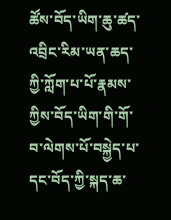ཚོས་བོད་ཡིག་ཆུ་ཚད་འབྲིང་རིམ་ཡན་ཆད་ཀྱི་ཀློག་པ་པོ་རྣམས་ཀྱིས་བོད་ཡིག་གི་གོ་བ་ལེགས་པོ་བསྐྱེད་པ་དང་བོད་ཀྱི་སྐད་ཆ་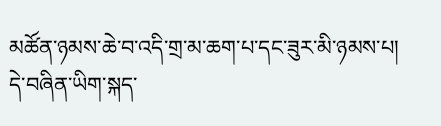མཚོན་ཉམས་ཆེ་བ་འདི་གྲ་མ་ཆག་པ་དང་ཟུར་མི་ཉམས་པ། དེ་བཞིན་ཡིག་སྐད་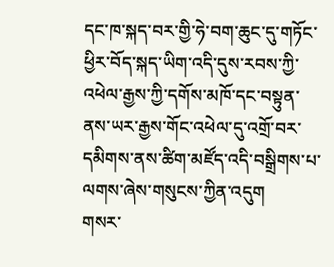དང་ཁ་སྐད་བར་གྱི་ཧེ་བག་ཆུང་དུ་གཏོང་ཕྱིར་བོད་སྐད་ཡིག་འདི་དུས་རབས་ཀྱི་འཕེལ་རྒྱས་ཀྱི་དགོས་མཁོ་དང་བསྟུན་ནས་ཡར་རྒྱས་གོང་འཕེལ་དུ་འགྲོ་བར་དམིགས་ནས་ཚིག་མཛོད་འདི་བསྒྲིགས་པ་ལགས་ཞེས་གསུངས་ཀྱིན་འདུག
གསར་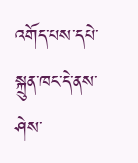འགོད་པས་དཔེ་སྐྲུན་ཁང་དེ་ནས་ཤེས་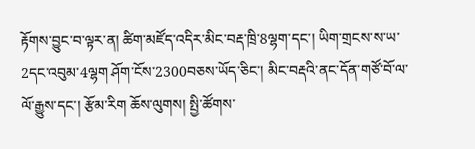རྟོགས་བྱུང་བ་ལྟར་ན། ཚིག་མཛོད་འདིར་མིང་བརྡ་ཁྲི་8ལྷག་དང་། ཡིག་གྲངས་ས་ཡ་2དང་འབུམ་4ལྷག ཤོག་ངོས་2300བཅས་ཡོད་ཅིང་། མིང་བརྡའི་ནང་དོན་གཙོ་བོ་ལ་ལོ་རྒྱུས་དང་། རྩོམ་རིག ཆོས་ལུགས། སྤྱི་ཚོགས་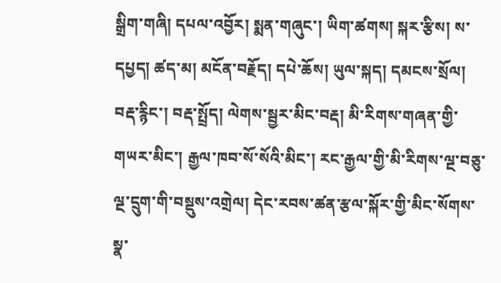སྒྲིག་གཞི། དཔལ་འབྱོར། སྨན་གཞུང་། ཡིག་ཚགས། སྐར་རྩིས། ས་དཔྱད། ཚད་མ། མངོན་བརྗོད། དཔེ་ཆོས། ཡུལ་སྐད། དམངས་སྲོལ། བརྡ་རྙིང་། བརྡ་སྤྲོད། ལེགས་སྦྱར་མིང་བརྡ། མི་རིགས་གཞན་གྱི་གཡར་མིང་། རྒྱལ་ཁབ་སོ་སོའི་མིང་། རང་རྒྱལ་གྱི་མི་རིགས་ལྔ་བཅུ་ལྔ་དྲུག་གི་བསྡུས་འགྲེལ། དེང་རབས་ཚན་རྩལ་སྐོར་གྱི་མིང་སོགས་སྣ་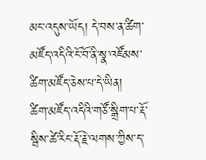མང་འདུས་ཡོད། དེ་བས་ན་ཚིག་མཛོད་འདིའི་ངོ་བོ་ནི་སྣ་འཛོམས་ཚིག་མཛོད་ཅེས་པ་དེ་ཡིན།
ཚིག་མཛོད་འདིའི་གཙོ་སྒྲིག་པ་རྡོ་སྦིས་ཚེ་རིང་རྡོ་རྗེ་ལགས་ཀྱིས་ད་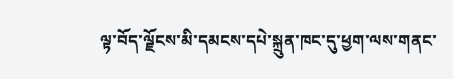ལྟ་བོད་ལྗོངས་མི་དམངས་དཔེ་སྐྲུན་ཁང་དུ་ཕྱག་ལས་གནང་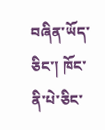བཞིན་ཡོད་ཅིང་། ཁོང་ནི་པེ་ཅིང་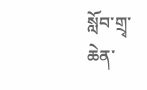སློབ་གྲྭ་ཆེན་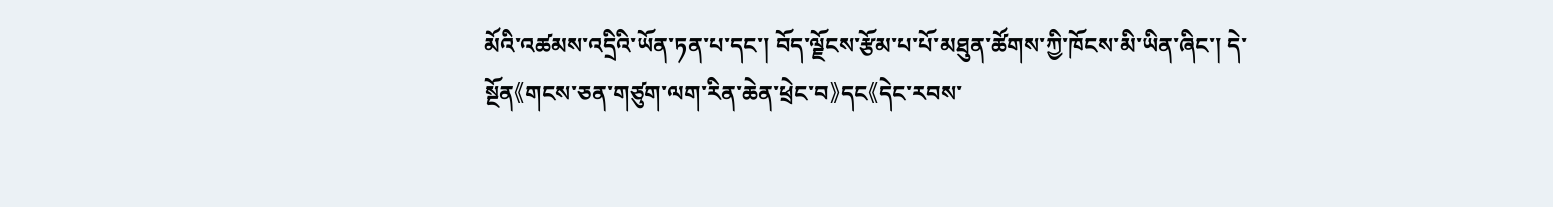མོའི་འཚམས་འདྲིའི་ཡོན་ཏན་པ་དང་། བོད་ལྗོངས་རྩོམ་པ་པོ་མཐུན་ཚོགས་ཀྱི་ཁོངས་མི་ཡིན་ཞིང་། དེ་སྔོན《གངས་ཅན་གཙུག་ལག་རིན་ཆེན་ཕྲེང་བ》དང《དེང་རབས་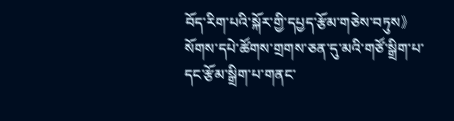བོད་རིག་པའི་སྐོར་གྱི་དཔྱད་རྩོམ་གཅེས་བཏུས》སོགས་དཔེ་ཚོགས་གྲགས་ཅན་དུ་མའི་གཙོ་སྒྲིག་པ་དང་རྩོམ་སྒྲིག་པ་གནང་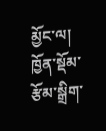མྱོང་ལ། ཁྱོན་སྡོམ་རྩོམ་སྒྲིག་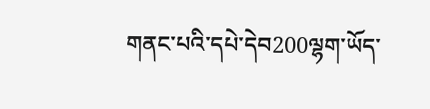གནང་པའི་དཔེ་དེབ200ལྷག་ཡོད་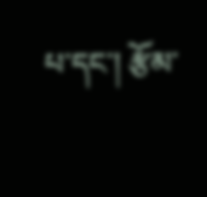པ་དང་། རྩོམ་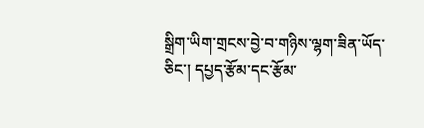སྒྲིག་ཡིག་གྲངས་བྱེ་བ་གཉིས་ལྷག་ཟིན་ཡོད་ཅིང་། དཔྱད་རྩོམ་དང་རྩོམ་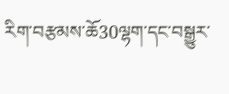རིག་བརྩམས་ཆོ30ལྷག་དང་བསྒྱུར་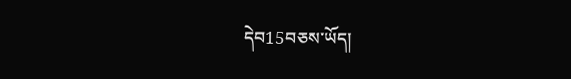དེབ15བཅས་ཡོད།